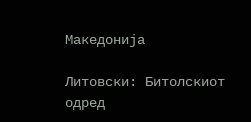Македонија

Литовски: Битолскиот одред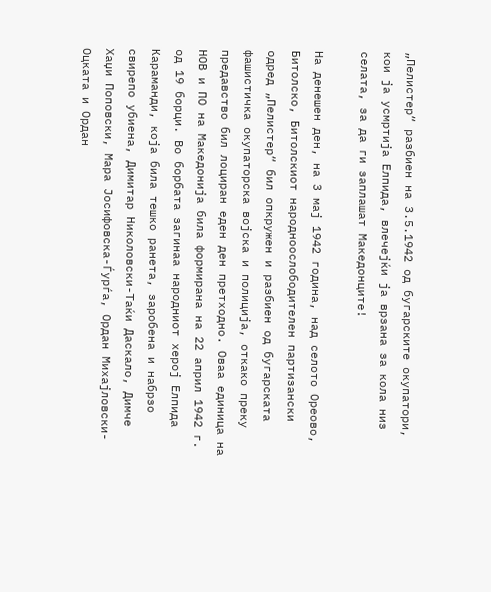„Пелистер“ разбиен на 3.5.1942 од бугарските окупатори, кои ја усмртија Елпида, влечејќи ја врзана за кола низ селата, за да ги заплашат Македонците!

На денешен ден, на 3 мај 1942 година, над селото Ореово, Битолско, Битолскиот народноослободителен партизански одред „Пелистер“ бил опкружен и разбиен од бугарската фашистичка окупаторска војска и полиција, откако преку предавство бил лоциран еден ден претходно. Оваа единица на НОВ и ПО на Македонија била формирана на 22 април 1942 г. од 19 борци. Во борбата загинаа народниот херој Елпида Караманди, која била тешко ранета, заробена и набрзо свирепо убиена, Димитар Николовски-Таќи Даскало, Димче Хаџи Поповски, Мара Јосифовска-Ѓурѓа, Ордан Михајловски-Оцката и Ордан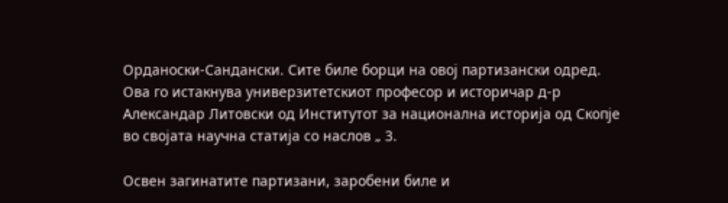Орданоски-Сандански. Сите биле борци на овој партизански одред. Ова го истакнува универзитетскиот професор и историчар д-р Александар Литовски од Институтот за национална историја од Скопје во својата научна статија со наслов „ 3.

Освен загинатите партизани, заробени биле и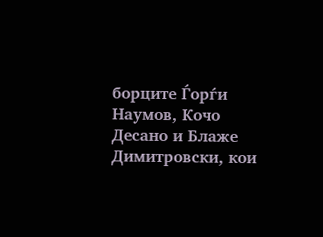борците Ѓорѓи Наумов, Кочо Десано и Блаже Димитровски, кои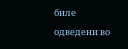биле одведени во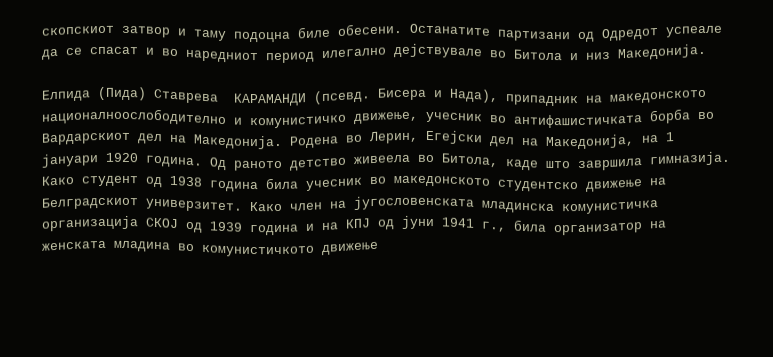скопскиот затвор и таму подоцна биле обесени. Останатите партизани од Одредот успеале да се спасат и во наредниот период илегално дејствувале во Битола и низ Македонија.

Елпида (Пида) Ставрева  КАРАМАНДИ (псевд. Бисера и Нада), припадник на македонското националноослободително и комунистичко движење, учесник во антифашистичката борба во Вардарскиот дел на Македонија. Родена во Лерин, Егејски дел на Македонија, на 1 јануари 1920 година. Од раното детство живеела во Битола, каде што завршила гимназија. Како студент од 1938 година била учесник во македонското студентско движење на Белградскиот универзитет. Како член на југословенската младинска комунистичка организација СКОЈ од 1939 година и на КПЈ од јуни 1941 г., била организатор на женската младина во комунистичкото движење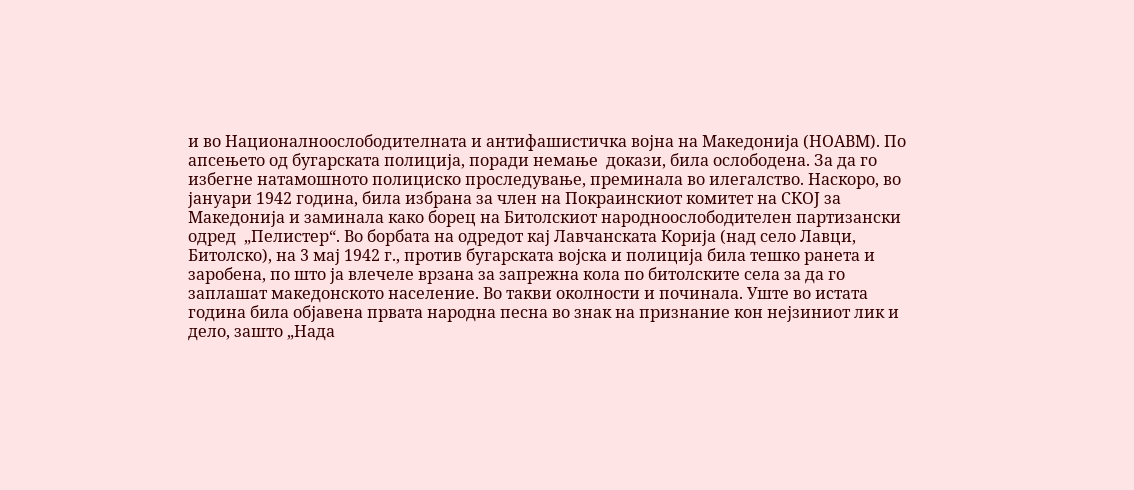и во Националноослободителната и антифашистичка војна на Македонија (НОАВМ). По апсењето од бугарската полиција, поради немање  докази, била ослободена. За да го избегне натамошното полициско проследување, преминала во илегалство. Наскоро, во јануари 1942 година, била избрана за член на Покраинскиот комитет на СКОЈ за Македонија и заминала како борец на Битолскиот народноослободителен партизански одред  „Пелистер“. Во борбата на одредот кај Лавчанската Корија (над село Лавци, Битолско), на 3 мај 1942 г., против бугарската војска и полиција била тешко ранета и заробена, по што ја влечеле врзана за запрежна кола по битолските села за да го заплашат македонското население. Во такви околности и починала. Уште во истата година била објавена првата народна песна во знак на признание кон нејзиниот лик и дело, зашто „Нада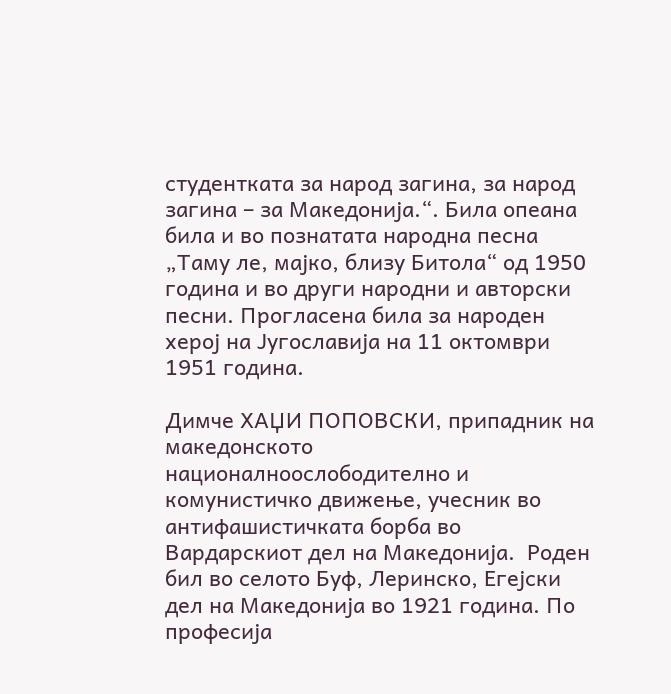студентката за народ загина, за народ загина – за Македонија.“. Била опеана била и во познатата народна песна  „Таму ле, мајко, близу Битола“ од 1950 година и во други народни и авторски песни. Прогласена била за народен херој на Југославија на 11 октомври 1951 година.

Димче ХАЏИ ПОПОВСКИ, припадник на македонското националноослободително и комунистичко движење, учесник во антифашистичката борба во Вардарскиот дел на Македонија.  Роден бил во селото Буф, Леринско, Егејски дел на Македонија во 1921 година. По професија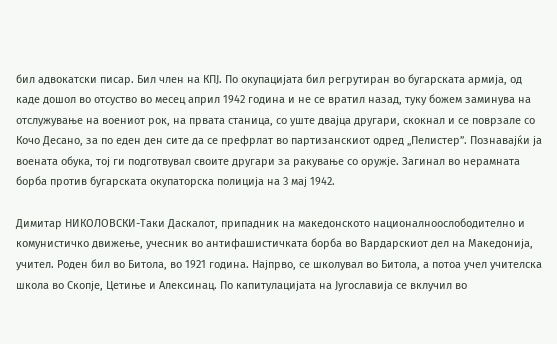бил адвокатски писар. Бил член на КПЈ. По окупацијата бил регрутиран во бугарската армија, од каде дошол во отсуство во месец април 1942 година и не се вратил назад, туку божем заминува на отслужување на воениот рок, на првата станица, со уште двајца другари, скокнал и се поврзале со Кочо Десано, за по еден ден сите да се префрлат во партизанскиот одред „Пелистер”. Познавајќи ја воената обука, тој ги подготвувал своите другари за ракување со оружје. Загинал во нерамната борба против бугарската окупаторска полиција на 3 мај 1942.

Димитар НИКОЛОВСКИ-Таки Даскалот, припадник на македонското националноослободително и комунистичко движење, учесник во антифашистичката борба во Вардарскиот дел на Македонија, учител. Роден бил во Битола, во 1921 година. Најпрво, се школувал во Битола, а потоа учел учителска школа во Скопје, Цетиње и Алексинац. По капитулацијата на Југославија се вклучил во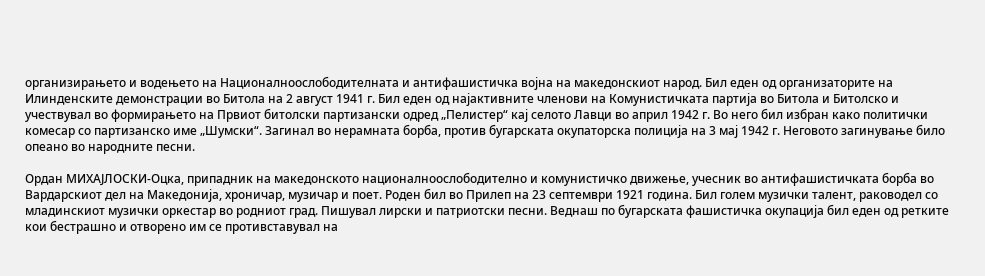организирањето и водењето на Националноослободителната и антифашистичка војна на македонскиот народ. Бил еден од организаторите на Илинденските демонстрации во Битола на 2 август 1941 г. Бил еден од најактивните членови на Комунистичката партија во Битола и Битолско и учествувал во формирањето на Првиот битолски партизански одред „Пелистер“ кај селото Лавци во април 1942 г. Во него бил избран како политички комесар со партизанско име „Шумски“. Загинал во нерамната борба, против бугарската окупаторска полиција на 3 мај 1942 г. Неговото загинување било опеано во народните песни.

Ордан МИХАЈЛОСКИ-Оцка, припадник на македонското националноослободително и комунистичко движење, учесник во антифашистичката борба во Вардарскиот дел на Македонија, хроничар, музичар и поет. Роден бил во Прилеп на 23 септември 1921 година. Бил голем музички талент, раководел со младинскиот музички оркестар во родниот град. Пишувал лирски и патриотски песни. Веднаш по бугарската фашистичка окупација бил еден од ретките кои бестрашно и отворено им се противставувал на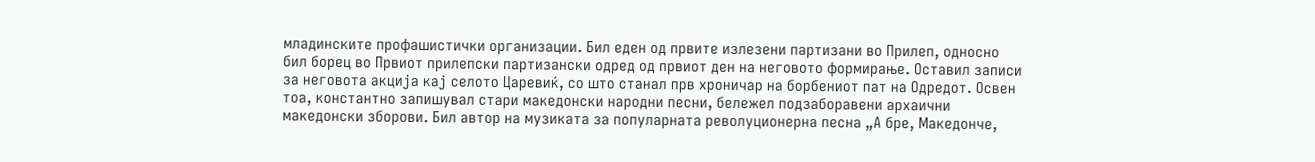младинските профашистички организации. Бил еден од првите излезени партизани во Прилеп, односно бил борец во Првиот прилепски партизански одред од првиот ден на неговото формирање. Оставил записи за неговота акција кај селото Царевиќ, со што станал прв хроничар на борбениот пат на Одредот. Освен тоа, константно запишувал стари македонски народни песни, бележел подзаборавени архаични македонски зборови. Бил автор на музиката за популарната револуционерна песна „А бре, Македонче,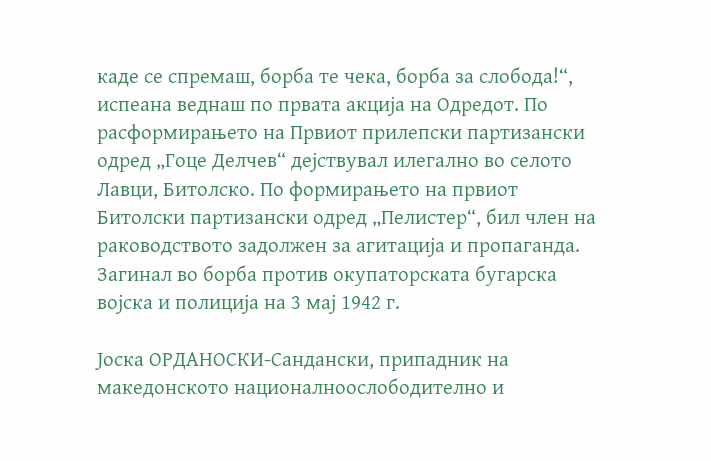каде се спремаш, борба те чека, борба за слобода!“, испеана веднаш по првата акција на Одредот. По расформирањето на Првиот прилепски партизански одред „Гоце Делчев“ дејствувал илегално во селото Лавци, Битолско. По формирањето на првиот Битолски партизански одред „Пелистер“, бил член на раководството задолжен за агитација и пропаганда. Загинал во борба против окупаторската бугарска војска и полиција на 3 мај 1942 г.

Јоска ОРДАНОСКИ-Сандански, припадник на македонското националноослободително и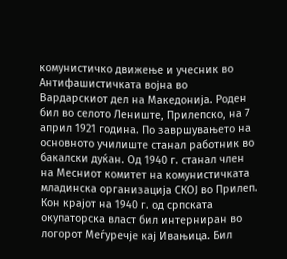комунистичко движење и учесник во Антифашистичката војна во Вардарскиот дел на Македонија. Роден бил во селото Лениште, Прилепско, на 7 април 1921 година. По завршувањето на основното училиште станал работник во бакалски дуќан. Од 1940 г. станал член на Месниот комитет на комунистичката младинска организација СКОЈ во Прилеп. Кон крајот на 1940 г. од српската окупаторска власт бил интерниран во логорот Меѓуречје кај Ивањица. Бил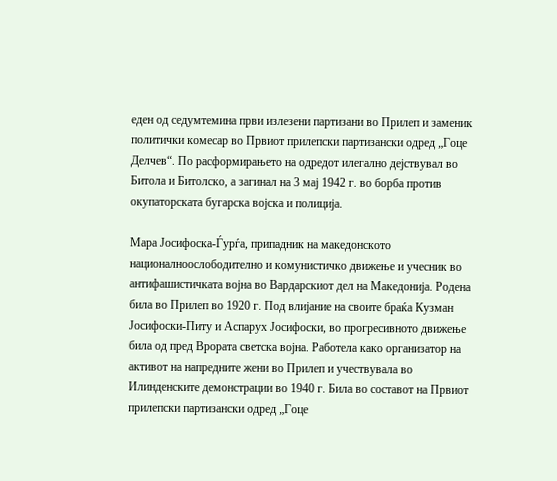еден од седумтемина први излезени партизани во Прилеп и заменик политички комесар во Првиот прилепски партизански одред „Гоце Делчев“. По расформирањето на одредот илегално дејствувал во Битола и Битолско, а загинал на 3 мај 1942 г. во борба против окупаторската бугарска војска и полиција.

Мара Јосифоска-Ѓурѓа, припадник на македонското националноослободително и комунистичко движење и учесник во антифашистичката војна во Вардарскиот дел на Македонија. Родена била во Прилеп во 1920 г. Под влијание на своите браќа Кузман Јосифоски-Питу и Аспарух Јосифоски, во прогресивното движење била од пред Врората светска војна. Работела како организатор на активот на напредните жени во Прилеп и учествувала во Илинденските демонстрации во 1940 г. Била во составот на Првиот прилепски партизански одред „Гоце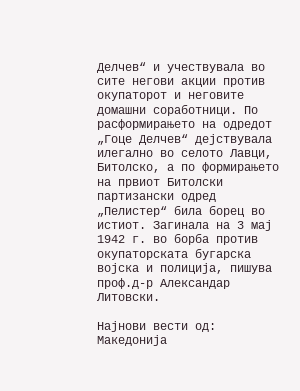Делчев“ и учествувала во сите негови акции против окупаторот и неговите домашни соработници. По расформирањето на одредот „Гоце Делчев“ дејствувала илегално во селото Лавци, Битолско, а по формирањето на првиот Битолски партизански одред „Пелистер“ била борец во истиот. Загинала на 3 мај 1942 г. во борба против окупаторската бугарска војска и полиција, пишува проф.д-р Александар Литовски.

Најнови вести од: Македонија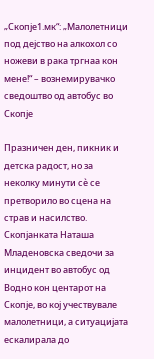„Скопје1.мк“: „Малолетници под дејство на алкохол со ножеви в рака тргнаа кон мене!“ – вознемирувачко сведоштво од автобус во Скопје

Празничен ден, пикник и детска радост, но за неколку минути сè се претворило во сцена на страв и насилство. Скопјанката Наташа Младеновска сведочи за инцидент во автобус од Водно кон центарот на Скопје, во кој учествувале малолетници, а ситуацијата ескалирала до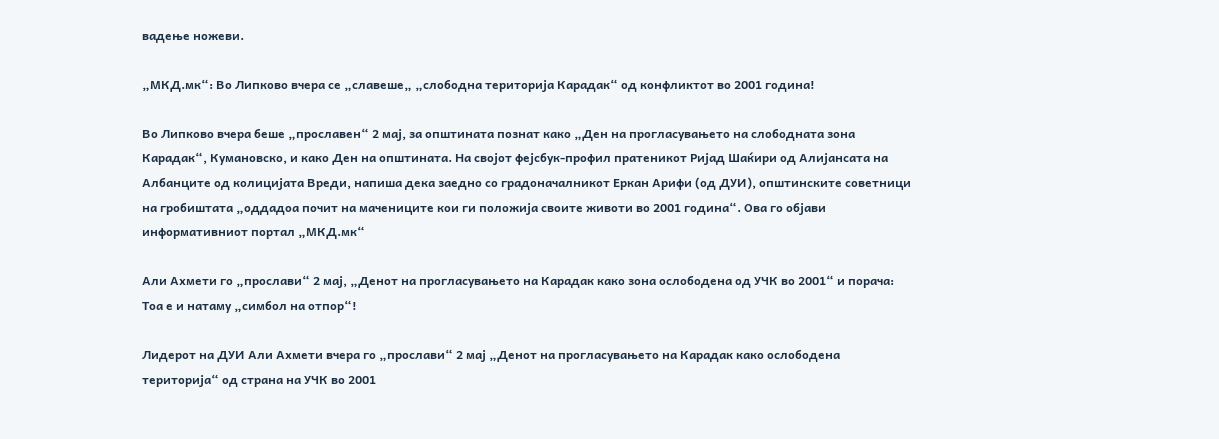вадење ножеви.

„МКД.мк“: Во Липково вчера се „славеше„ „слободна територија Карадак“ од конфликтот во 2001 година!

Во Липково вчера беше „прославен“ 2 мај, за општината познат како „Ден на прогласувањето на слободната зона Карадак“, Кумановско, и како Ден на општината. На својот фејсбук-профил пратеникот Ријад Шаќири од Алијансата на Албанците од колицијата Вреди, напиша дека заедно со градоначалникот Еркан Арифи (од ДУИ), општинските советници на гробиштата „оддадоа почит на мачениците кои ги положија своите животи во 2001 година“. Ова го објави информативниот портал „МКД.мк“

Али Ахмети го „прослави“ 2 мај, „Денот на прогласувањето на Карадак како зона ослободена од УЧК во 2001“ и порача: Тоа е и натаму „симбол на отпор“!

Лидерот на ДУИ Али Ахмети вчера го „прослави“ 2 мај „Денот на прогласувањето на Карадак како ослободена територија“ од страна на УЧК во 2001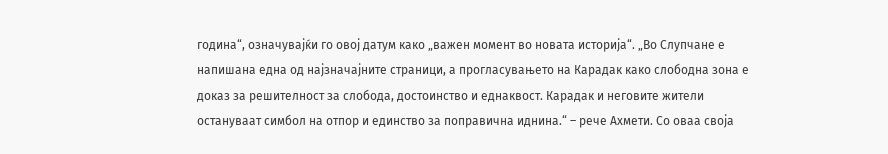година“, означувајќи го овој датум како „важен момент во новата историја“. „Во Слупчане е напишана една од најзначајните страници, а прогласувањето на Карадак како слободна зона е доказ за решителност за слобода, достоинство и еднаквост. Карадак и неговите жители остануваат симбол на отпор и единство за поправична иднина.“ – рече Ахмети. Со оваа своја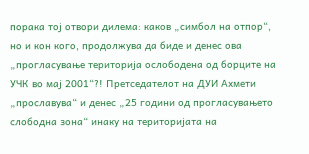порака тој отвори дилема: каков „симбол на отпор“, но и кон кого, продолжува да биде и денес ова „прогласување територија ослободена од борците на УЧК во мај 2001“?! Претседателот на ДУИ Ахмети „прославува“ и денес „25 години од прогласувањето слободна зона“ инаку на територијата на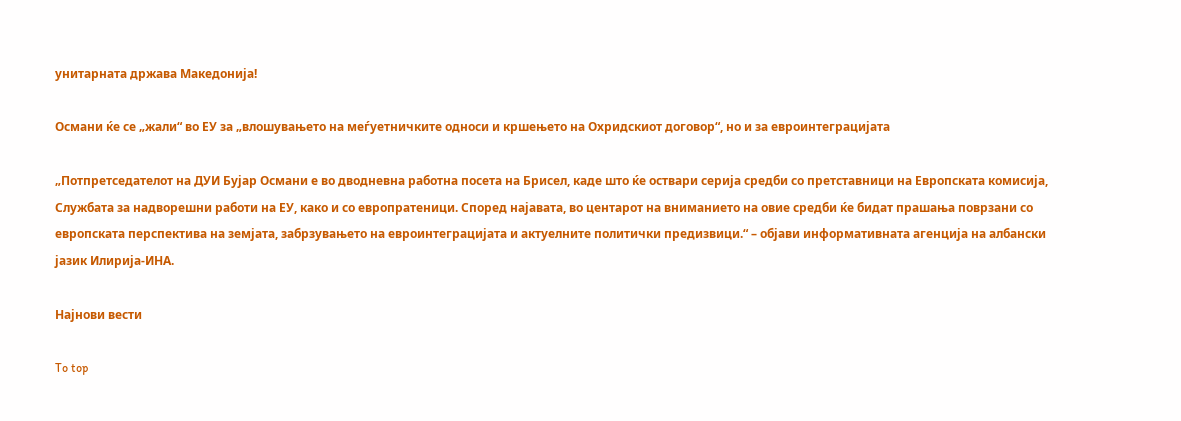унитарната држава Македонија!

Османи ќе се „жали“ во ЕУ за „влошувањето на меѓуетничките односи и кршењето на Охридскиот договор“, но и за евроинтеграцијата

„Потпретседателот на ДУИ Бујар Османи е во дводневна работна посета на Брисел, каде што ќе оствари серија средби со претставници на Европската комисија, Службата за надворешни работи на ЕУ, како и со европратеници. Според најавата, во центарот на вниманието на овие средби ќе бидат прашања поврзани со европската перспектива на земјата, забрзувањето на евроинтеграцијата и актуелните политички предизвици.“ – објави информативната агенција на албански јазик Илирија-ИНА.

Најнови вести

To top